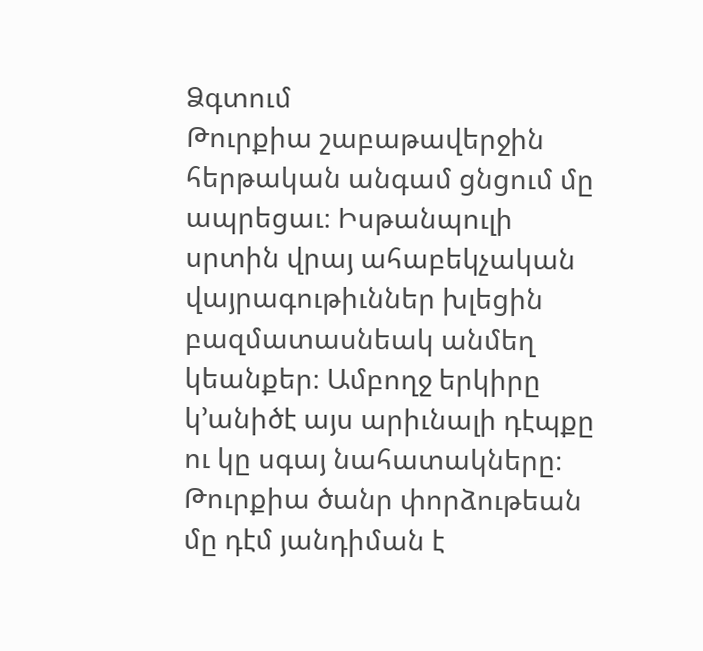Ձգտում
Թուրքիա շաբաթավերջին հերթական անգամ ցնցում մը ապրեցաւ։ Իսթանպուլի սրտին վրայ ահաբեկչական վայրագութիւններ խլեցին բազմատասնեակ անմեղ կեանքեր։ Ամբողջ երկիրը կ՚անիծէ այս արիւնալի դէպքը ու կը սգայ նահատակները։ Թուրքիա ծանր փորձութեան մը դէմ յանդիման է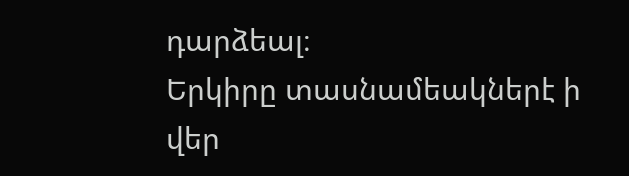դարձեալ։
Երկիրը տասնամեակներէ ի վեր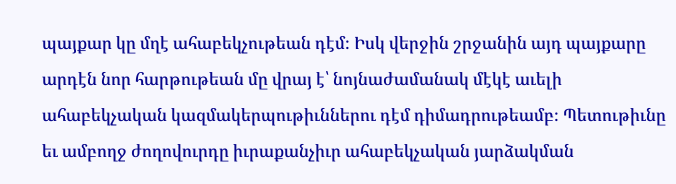պայքար կը մղէ ահաբեկչութեան դէմ։ Իսկ վերջին շրջանին այդ պայքարը արդէն նոր հարթութեան մը վրայ է՝ նոյնաժամանակ մէկէ աւելի ահաբեկչական կազմակերպութիւններու դէմ դիմադրութեամբ։ Պետութիւնը եւ ամբողջ ժողովուրդը իւրաքանչիւր ահաբեկչական յարձակման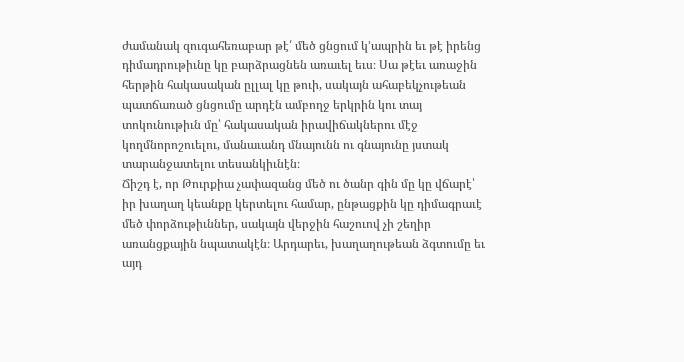ժամանակ զուգահեռաբար թէ՛ մեծ ցնցում կ՚ապրին եւ թէ իրենց դիմադրութիւնը կը բարձրացնեն առաւել եւս։ Սա թէեւ առաջին հերթին հակասական ըլլալ կը թուի, սակայն ահաբեկչութեան պատճառած ցնցումը արդէն ամբողջ երկրին կու տայ տոկունութիւն մը՝ հակասական իրավիճակներու մէջ կողմնորոշուելու, մանաւանդ մնայունն ու գնայունը յստակ տարանջատելու տեսանկիւնէն։
Ճիշդ է, որ Թուրքիա չափազանց մեծ ու ծանր գին մը կը վճարէ՝ իր խաղաղ կեանքը կերտելու համար, ընթացքին կը դիմագրաւէ մեծ փորձութիւններ, սակայն վերջին հաշուով չի շեղիր առանցքային նպատակէն։ Արդարեւ, խաղաղութեան ձգտումը եւ այդ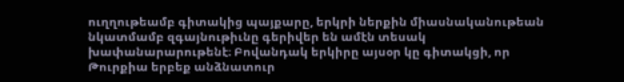ուղղութեամբ գիտակից պայքարը, երկրի ներքին միասնականութեան նկատմամբ զգայնութիւնը գերիվեր են ամէն տեսակ խափանարարութենէ։ Բովանդակ երկիրը այսօր կը գիտակցի, որ Թուրքիա երբեք անձնատուր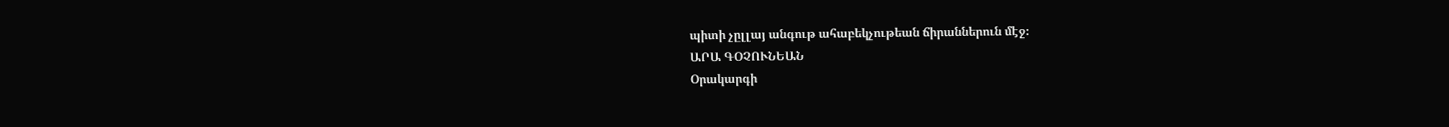պիտի չըլլայ անգութ ահաբեկչութեան ճիրաններուն մէջ։
ԱՐԱ ԳՕՉՈՒՆԵԱՆ
Օրակարգի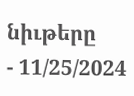նիւթերը
- 11/25/2024